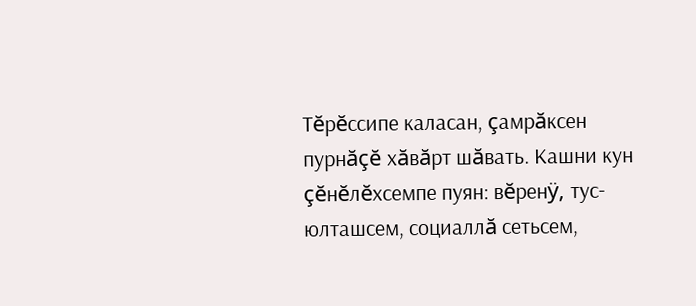Тĕрĕссипе каласан, çамрăксен пурнăçĕ хăвăрт шăвать. Кашни кун çĕнĕлĕхсемпе пуян: вĕренÿ, тус-юлташсем, социаллă сетьсем,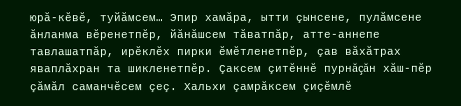юрă-кĕвĕ, туйăмсем… Эпир хамăра, ытти çынсене, пулăмсене ăнланма вĕренетпĕр, йăнăшсем тăватпăр, атте-аннепе тавлашатпăр, ирĕклĕх пирки ĕмĕтленетпĕр, çав вăхăтрах яваплăхран та шикленетпĕр. Çаксем çитĕннĕ пурнăçăн хăш-пĕр çăмăл саманчĕсем çеç. Хальхи çамрăксем çиçĕмлĕ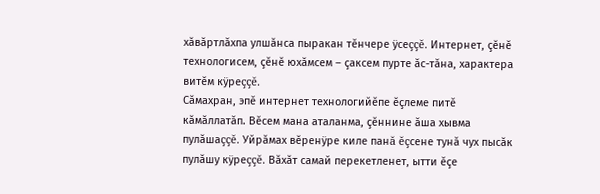хăвăртлăхпа улшăнса пыракан тĕнчере ÿсеççĕ. Интернет, çĕнĕ технологисем, çĕнĕ юхăмсем – çаксем пурте ăс-тăна, характера витĕм кÿреççĕ.
Сăмахран, эпĕ интернет технологийĕпе ĕçлеме питĕ кăмăллатăп. Вĕсем мана аталанма, çĕннине ăша хывма пулăшаççĕ. Уйрăмах вĕренÿре киле панă ĕçсене тунă чух пысăк пулăшу кÿреççĕ. Вăхăт самай перекетленет, ытти ĕçе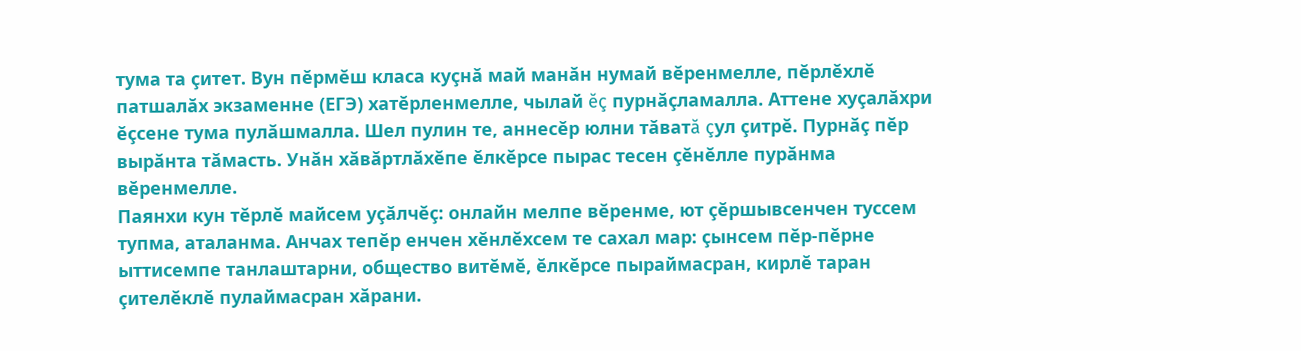тума та çитет. Вун пĕрмĕш класа куçнă май манăн нумай вĕренмелле, пĕрлĕхлĕ патшалăх экзаменне (ЕГЭ) хатĕрленмелле, чылай ĕç пурнăçламалла. Аттене хуçалăхри ĕçсене тума пулăшмалла. Шел пулин те, аннесĕр юлни тăватă çул çитрĕ. Пурнăç пĕр вырăнта тăмасть. Унăн хăвăртлăхĕпе ĕлкĕрсе пырас тесен çĕнĕлле пурăнма вĕренмелле.
Паянхи кун тĕрлĕ майсем уçăлчĕç: онлайн мелпе вĕренме, ют çĕршывсенчен туссем тупма, аталанма. Анчах тепĕр енчен хĕнлĕхсем те сахал мар: çынсем пĕр-пĕрне ыттисемпе танлаштарни, общество витĕмĕ, ĕлкĕрсе пыраймасран, кирлĕ таран çителĕклĕ пулаймасран хăрани.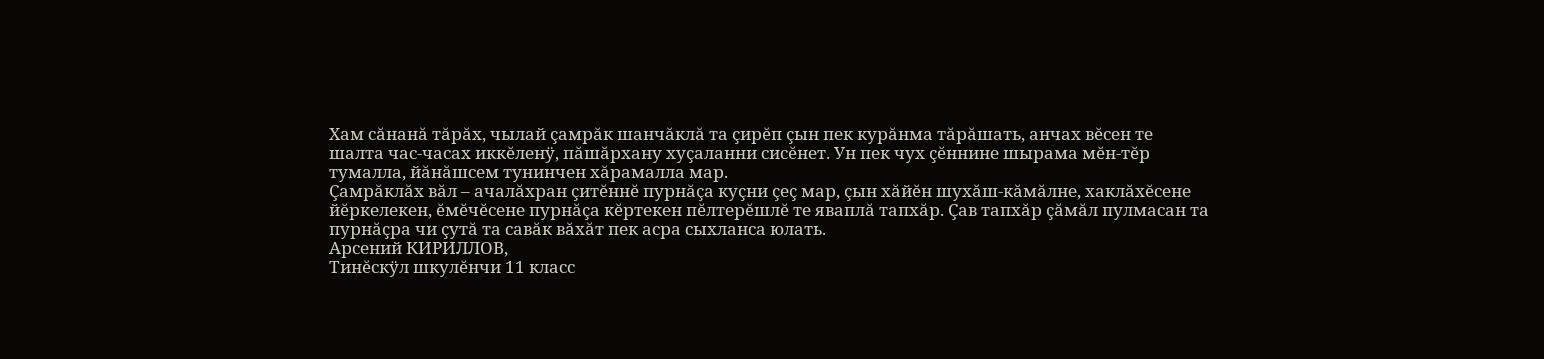Хам сăнанă тăрăх, чылай çамрăк шанчăклă та çирĕп çын пек курăнма тăрăшать, анчах вĕсен те шалта час-часах иккĕленÿ, пăшăрхану хуçаланни сисĕнет. Ун пек чух çĕннине шырама мĕн-тĕр тумалла, йăнăшсем тунинчен хăрамалла мар.
Çамрăклăх вăл – ачалăхран çитĕннĕ пурнăçа куçни çеç мар, çын хăйĕн шухăш-кăмăлне, хаклăхĕсене йĕркелекен, ĕмĕчĕсене пурнăçа кĕртекен пĕлтерĕшлĕ те яваплă тапхăр. Çав тапхăр çăмăл пулмасан та пурнăçра чи çутă та савăк вăхăт пек асра сыхланса юлать.
Арсений КИРИЛЛОВ,
Тинĕскÿл шкулĕнчи 11 класс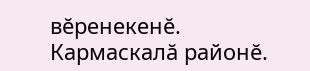вĕренекенĕ.
Кармаскалă районĕ.